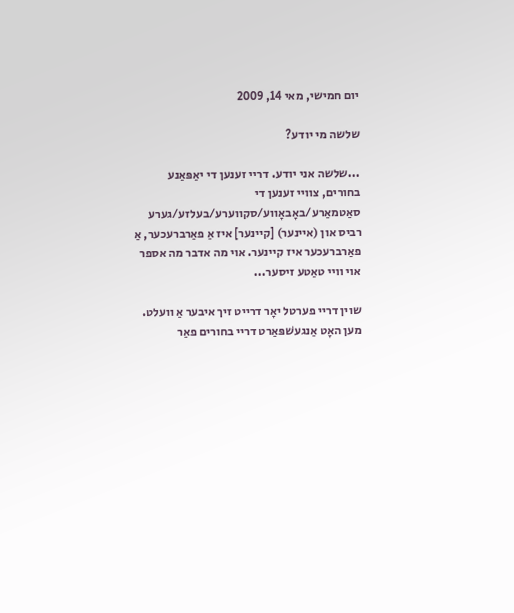יום חמישי, מאי 14, 2009

שלשה מי יודע?

...שלשה אני יודע. דריי זענען די יאַפּאַנע בחורים, צוויי זענען די סאַטמאַרע/באָבאָווע/סקווערע/בעלזע/גערע רביס און (איינער) [קיינער] איז אַ פאַרברעכער, אַ פאַרברעכער איז קיינער. אוי מה אדבר מה אספר אוי וויי טאַטע זיסער...

שוין דריי פערטל יאָר דרייט זיך איבער אַ וועלט. מען האָט אַנגעשׁפּאַרט דריי בחורים פאַר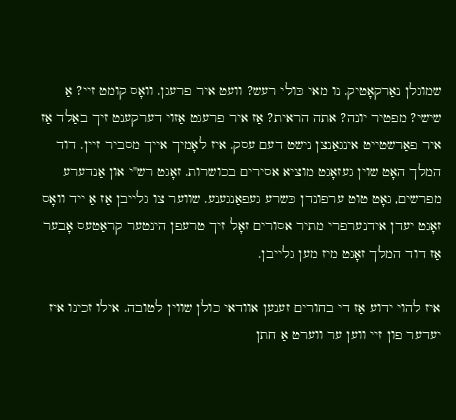שמוגלן נאַרקאָטיק. נו מאי כּולי רעש? וועט איר פרעגן. וואָס קומט זיי? אַ שישי? מפטיר יונה? אתה הראית? אַז איר פרעגט אַזוי דערקענט זיך באַלד אַז איר פאַרשטייט אינגאַנצן נישט דעם עסק. איז לאָמיך אייך מסביר זיין. דוד המלך האָט שוין געזאָגט מוציא אסירים בכושרות. זאָגט רש"י און אַנדערע מפרשים, גאָט טוט ערפונדן כּשרע געפאַנגענע. שווער צו גלייבן אַז אַ ייד וואָס זאָגט יעדן אידנערפרי מתיר אסורים זאָל זיך טרעפן הינטער קראַטעס אָבער אַז דוד המלך זאָגט מיז מען גלייבן.

איז להוי ידוע אַז די בחורים זענען אוודאי כולן שווין לטובה. אילו זכינו איז יעדער פון זיי ווען ער ווערט אַ חתן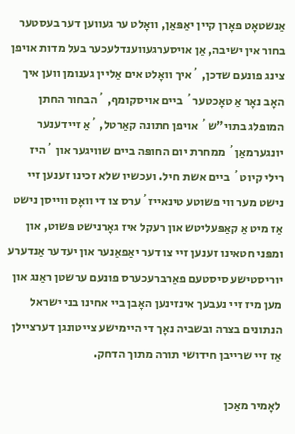אַנשטאָט פאָרן קיין יאַפּאַן, וואָלט ער געווען דער בעסטער בחור אין ישיבה, אַן אויסערגעווענדלעכער בעל מדות אויפן צינג פונעם שדכן, ´איך וואָלט אים אַליין גענומן ווען איך האָב נאָר אַ טאָכטער´ ביים אויסקומף, ´הבחור החתן המופלג בתוי"ש´ אויפן חתונה קאַרטל, ´אַ זיידענער יונגערמאַן´ ממחרת יום החופּה ביים שוויגער און ´היז רילי קיוט´ ביים אשת חיל. ועכשיו שלא זכינו זענען זיי נישט מער ווי פשוטע טינאייז´ערס צו די וואָס ווייסן נישט אַז מיט אַ קאַפּעליטש און רעקל איז גאָרנישט פּשוט, און ומפּני חטאינו זענען זיי צו דער יאַפאַנער און יעדער אַנדערע יוריסטישע סיסטעם פאַרברעכערס פונעם ערשטן ראַנג און מען מיז זיי נעבעך אינזינען האָבן ביי אחינו בני ישראל הנתונים בצרה ובשביה נאָך די היימישע צייטונגן דערציילן אַז זיי שרייבן חידושי תורה מתוך הדחק.

לאָמיר מאַכן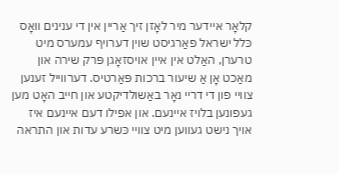קלאָר איידער מיר לאָזן זיך אַריין אין די ענינים וואָס כּלל ישראל פאַרגיסט שוין דערויף עמערס מיט טרערן, האַלט אין איין אויסזאָגן פּרק שירה און מאַכט אָן אַ שיעור ברכות פּאַרטיס. דערווייל זענען צוויי פון די דריי נאָר באַשולדיקטע און חייב האָט מען געפונען בלויז איינעם. און אפילו דעם איינעם איז אויך נישט געווען מיט צוויי כּשרע עדות און התראה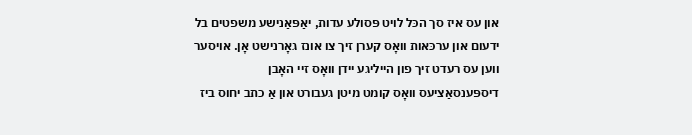און עס איז סך הכּל לויט פּסולע עדות, יאַפּאַנישע משפטים בל ידעום און ערכּאות וואָס קערן זיך צו אונז גאָרנישט אָן. אויסער ווען עס רעדט זיך פון הייליגע יידן וואָס זיי האָבן דיספּענסאַציעס וואָס קומט מיטן געבורט און אַ כתב יחוס ביז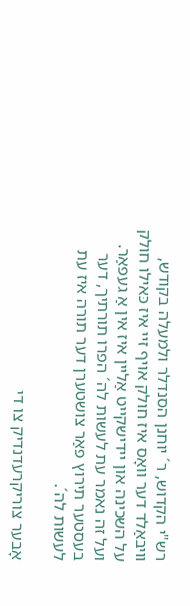רש"י הקדוש, ר´ יוחנן הסנדלר ולמעלה בקודש, וויבאַלד דער וואָס איז חולק אויף זיי איז כּאילו חולק על השכינה און יידישקייט אַליין איז אין אַ געפאַר. ועל זה נאמר עת לעשות לה´ הפרו תורתיך, דער בעסטער תירוץ פאַר צושטערן דער תורה איז עת לעשות לה´.

אָבער צוריקרעדנדיק צו די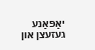יאַפּאַנע געזעצן און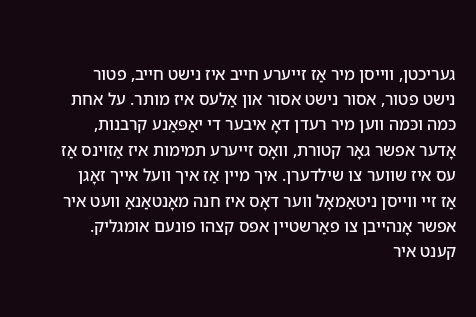געריכטן, ווייסן מיר אַז זייערע חייב איז נישט חייב, פטור נישט פטור, אסור נישט אסור און אַלעס איז מותר. על אחת כּמה וכּמה ווען מיר רעדן דאָ איבער די יאַפּאַנע קרבנות, אָדער אפשר גאָר קטורת, וואָס זייערע תמימות איז אַזוינס אַז עס איז שווער צו שילדערן. איך מיין אַז איך וועל אייך זאָגן אַז זיי ווייסן ניטאַמאָל ווער דאָס איז חנה מאָנטאַנאַ וועט איר אפשר אָנהייבן צו פאַרשטיין אפס קצהו פונעם אומגליק. קענט איר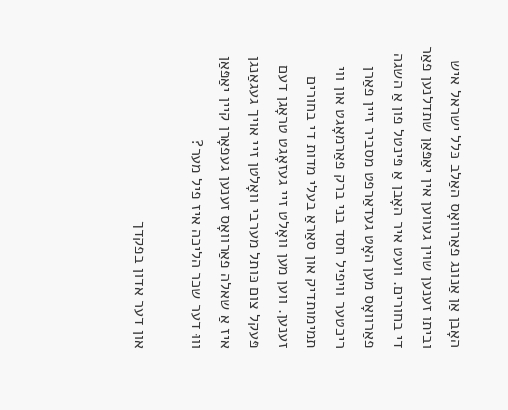האָבן אַן אַנונג פאַרוואָס האַלב כּלל ישראל איש וביתו זענען שוין געווען אין יאַפּאַן שתדלנען פאַר די בחורים. וועט איר האָבן אַ פּינטל פון אַ השגה פאַרוואָס מען האָט געדאַרפט מסביר זיין פאַרן ריכטער וויפיל חסד בני ברק פאַרמאָגט און ווי תמימותדיק און סאַראַ בעלי מדות די בחורים זענען. ווען מען וואָלט זיי געזאָגט טראָגן דעם פּעקל צום כּותל מערבי וואָלטן זיי אויך געגאַנגן איז אַ שאלה פאַרוואָס זענען געפאָרן קיין יאַפּאַן וווּ דער שכר הליכה איז פיל מער?

און דער אדון בפקדך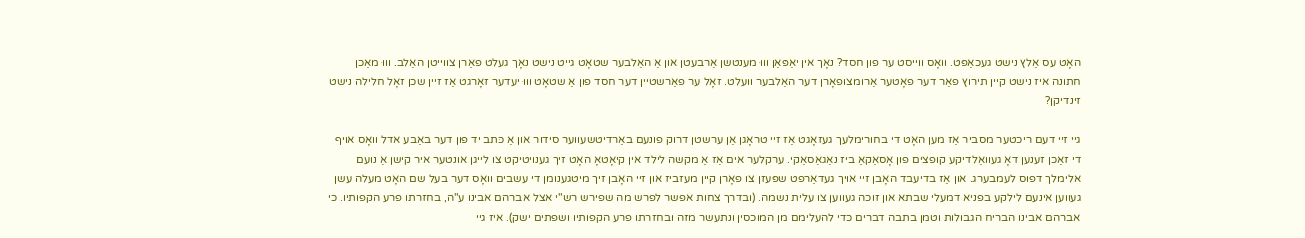האָט עס אַלץ נישט געכאַפּט. וואָס ווייסט ער פון חסד? נאָך אין יאַפּאַן וווּ מענטשן אַרבעטן און אַ האַלבער שטאָט גייט נישט נאָך געלט פאַרן צווייטן האַלב. וווּ מאַכן חתונה איז נישט קיין תירוץ פאַר דער פאָטער אַרומצופאָרן דער האַלבער וועלט. זאָל ער פאַרשטיין דער חסד פון אַ שטאָט וווּ יעדער זאָרגט אַז זיין שכן זאָל חלילה נישט זינדיקן?

גיי זיי דעם ריכטער מסביר אַז מען האָט די בחורימלעך געזאָגט אַז זיי טראָגן אַן ערשטן דרוק פונעם באַרדיטשעווער סידור און אַ כּתב יד פון דער באַבע אדל וואָס אויף די זאַכן זענען דאָ געוואַלדיקע קופצים פון אָסאַקאַ ביז נאַגאַסאַקי. ערקלער אים אַז אַ מקשה לילד אין קיאָטאָ האָט זיך גענויטיקט צו לייגן אונטער איר קישן אַ נועם אלימלך דפוס לעמבערג. און אַז בדיעבד האָבן זיי אויך געדאַרפט שפּעזן צו פאָרן קיין מעזביז און זיי האָבן זיך מיטגענומן די עשבים וואָס דער בעל שם האָט מעלה עשן געווען אינעם לילקע בפניא דמעלי שבתא און זוכה געווען צו עלית נשמה. (ובדרך צחות אפשר לפרש מה שפירש רש"י אצל אברהם אבינו ע"ה, בחזרתו פרע הקפותיו. כי אברהם אבינו הבריח הגבולות וטמן בתבה דברים כדי להעלימם מן המוכסין ונתעשר מזה ובחזרתו פרע הקפותיו ושפתים ישק). איז גיי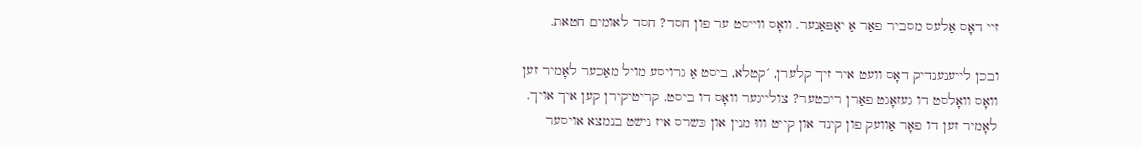זיי דאָס אַלעס מסביר פאַר אַ יאַפּאַנער. וואָס ווייסט ער פון חסד? חסד לאומים חטאת.

ובכן לייענענדיק דאָס וועט איר זיך קלערן, ´קטלא, ביסט אַ גרויסע מויל מאַכער לאָמיר זען וואָס וואָלסט דו געזאָגט פאַרן ריכטער? צולייגער וואָס דו ביסט. קריטיקירן קען איך אויך. לאָמיר זען דו פאָר אַוועק פון קינד און קייט וווּ מנין און כּשרס איז נישט בנמצא אויסער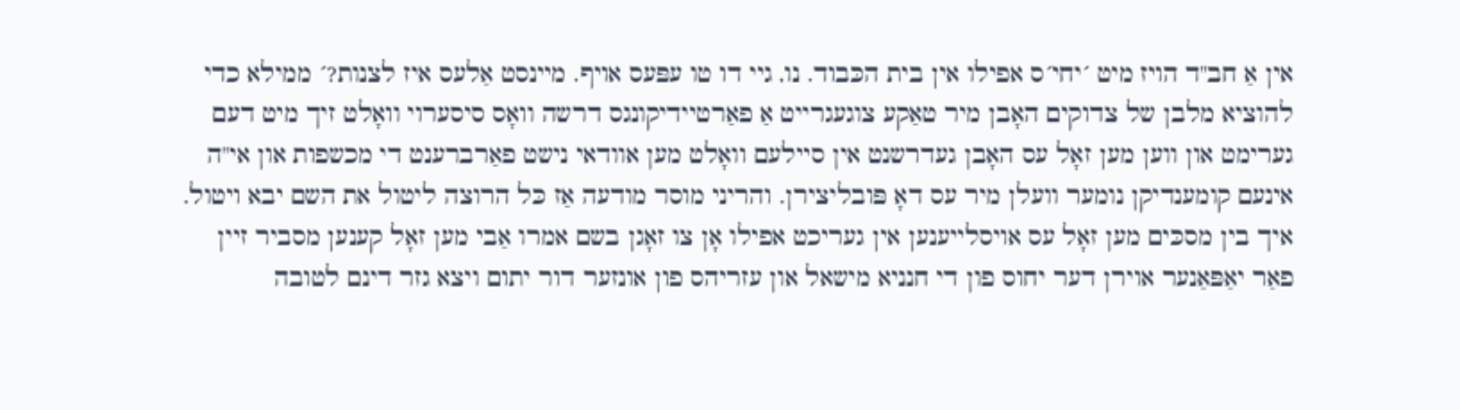אין אַ חב"ד הויז מיט ´יחי´ס אפילו אין בית הכּבוד. נו, גיי דו טו עפּעס אויף. מיינסט אַלעס איז לצנות?´ ממילא כדי להוציא מלבן של צדוקים האָבן מיר טאַקע צוגעגרייט אַ פאַרטיידיקונגס דרשה וואָס סיסערוי וואָלט זיך מיט דעם גערימט און ווען מען זאָל עס האָבן געדרשנט אין סיילעם וואָלט מען אוודאי נישט פאַרברענט די מכשפות און אי"ה אינעם קומענדיקן נומער וועלן מיר עס דאָ פּובליצירן. והריני מוסר מודעה אַז כּל הרוצה ליטול את השם יבא ויטול. איך בין מסכּים מען זאָל עס אויסלייענען אין געריכט אפילו אָן צו זאָגן בשם אמרו אַבי מען זאָל קענען מסביר זיין פאַר יאַפּאַנער אוירן דער יחוס פון די חנניא מישאל און עזריהס פון אונזער דור יתום ויצא גזר דינם לטובה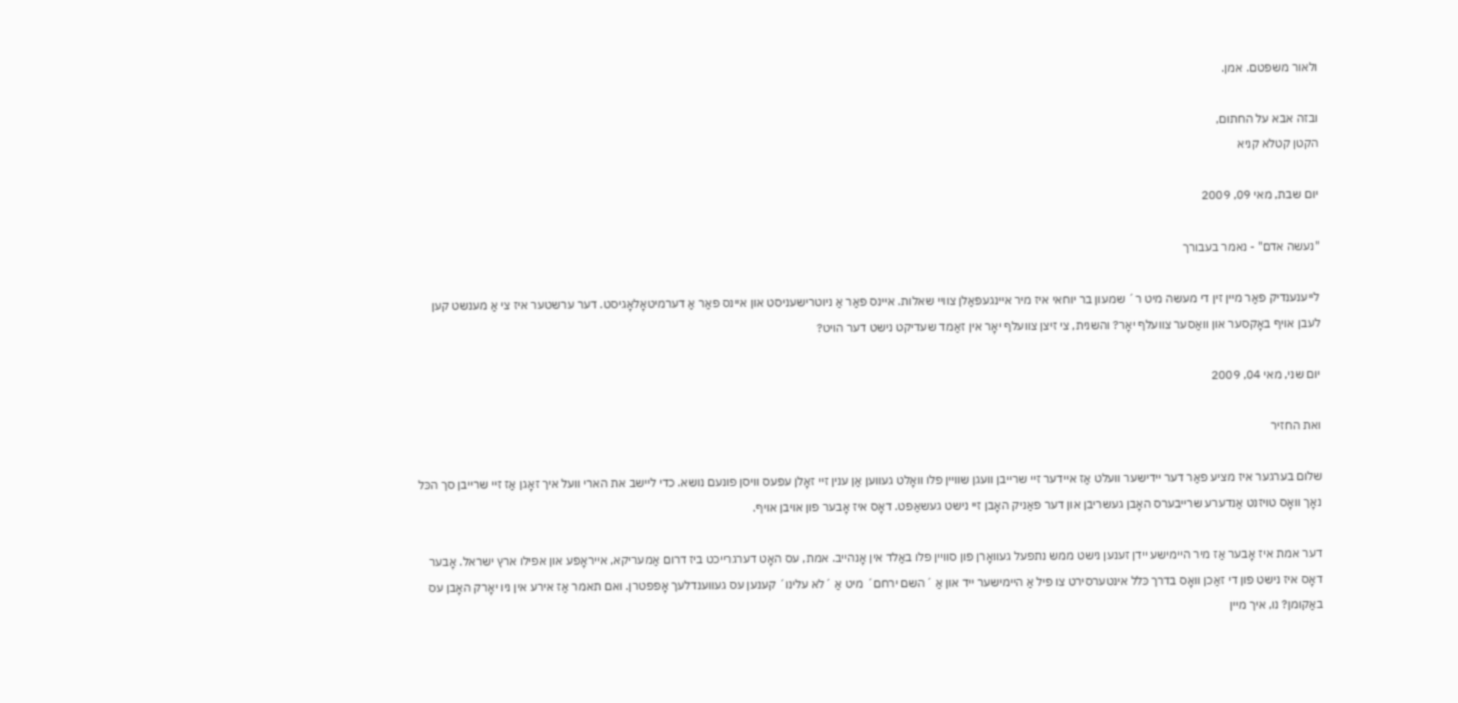ולאור משפטם. אמן.

ובזה אבא על החתום,
הקטן קטלא קניא

יום שבת, מאי 09, 2009

"נעשה אדם" - נאמר בעבורך

לייענענדיק פאַר מיין זין די מעשה מיט ר´ שמעון בר יוחאי איז מיר איינגעפאַלן צוויי שאלות. איינס פאַר אַ ניוטרישעניסט און איינס פאַר אַ דערמיטאָלאָגיסט. דער ערשטער איז צי אַ מענשט קען לעבן אויף באָקסער און וואַסער צוועלף יאָר? והשנית, צי זיצן צוועלף יאָר אין זאַמד שעדיקט נישט דער הויט?

יום שני, מאי 04, 2009

ואת החזיר

שלום בערגער איז מציע פאַר דער יידישער וועלט אַז איידער זיי שרייבן וועגן שוויין פלו וואָלט געווען אַן ענין זיי זאָלן עפעס וויסן פונעם נושא. כדי ליישב את הארי וועל איך זאָגן אַז זיי שרייבן סך הכּל נאָך וואָס טויזנט אַנדערע שרייבערס האָבן געשריבן און דער פאַניק האָבן זיי נישט געשאַפט. דאָס איז אָבער פון אויבן אויף.

דער אמת איז אָבער אַז מיר היימישע יידן זענען נישט ממש נתפעל געוואָרן פון סוויין פלו באַלד אין אָנהייב. אמת, עס האָט דערגרייכט ביז דרום אַמעריקא, אייראָפע און אפילו ארץ ישראל. אָבער דאָס איז נישט פון די זאַכן וואָס בדרך כּלל אינטערסירט צו פיל אַ היימישער ייד און אַ ´השם ירחם´ מיט אַ ´לא עלינו´ קענען עס געווענדלעך אָפפטרן. ואם תאמר אַז אירע אין ניו יאָרק האָבן עס באַקומן? נו, איך מיין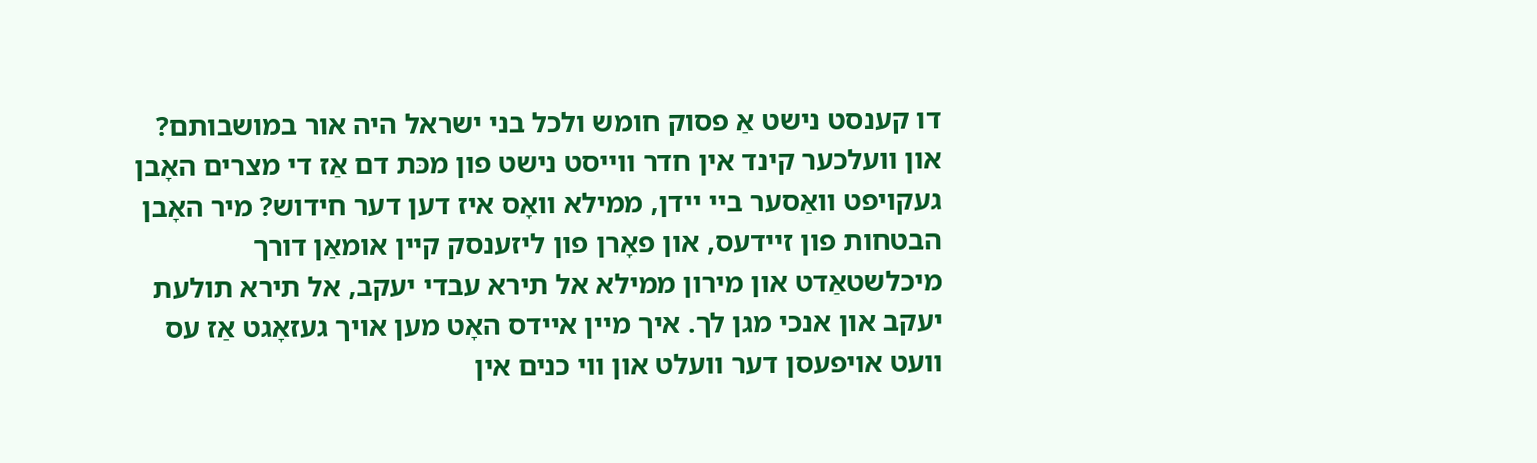דו קענסט נישט אַ פסוק חומש ולכל בני ישראל היה אור במושבותם? און וועלכער קינד אין חדר ווייסט נישט פון מכּת דם אַז די מצרים האָבן געקויפט וואַסער ביי יידן, ממילא וואָס איז דען דער חידוש? מיר האָבן הבטחות פון זיידעס, און פאָרן פון ליזענסק קיין אומאַן דורך מיכלשטאַדט און מירון ממילא אל תירא עבדי יעקב, אל תירא תולעת יעקב און אנכי מגן לך. איך מיין איידס האָט מען אויך געזאָגט אַז עס וועט אויפעסן דער וועלט און ווי כנים אין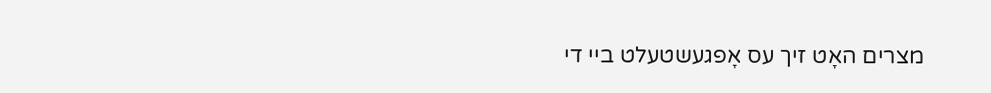מצרים האָט זיך עס אָפגעשטעלט ביי די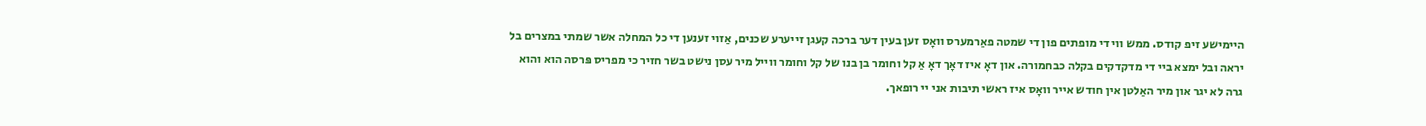היימישע זיפ קודס. ממש ווי די מופתים פון די שמטה פאַרמערס וואָס זען בעין דער ברכה קעגן זייערע שכנים, אַזוי זענען די כל המחלה אשר שמתי במצרים בל יראה ובל ימצא ביי די מדקדקים בקלה כבחמורה. און דאָ איז דאָך דאָ אַ קל וחומר בן בנו של קל וחומר ווייל מיר עסן נישט בשר חזיר כי מפריס פּרסה הוא והוא גרה לא יגר און מיר האַלטן אין חודש אייר וואָס איז ראשי תיבות אני יי רופאך.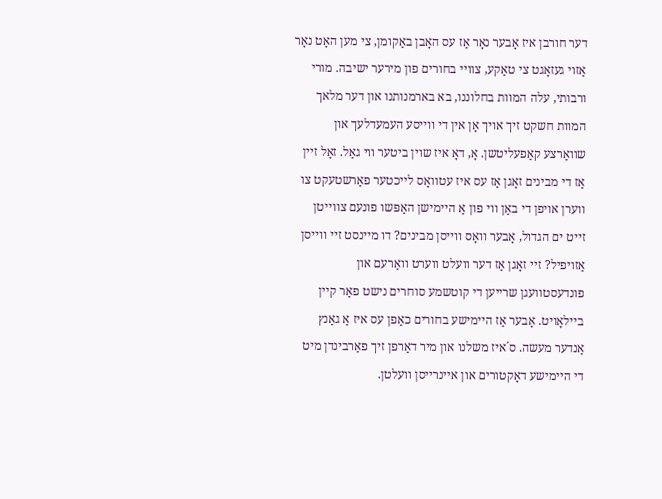דער חורבן איז אָבער נאָר אַז עס האָבן באַקומן, צי מען האָט נאָר אַזוי געזאָגט צי טאַקע, צוויי בחורים פון מירער ישיבה. מורי ורבותי, עלה המוות בחלוננו, בא בארמנותנו און דער מלאך המוות חשקט זיך אויך אָן אין די ווייסע העמעדלעך און שוואַרצע קאַפעליטשן. אָ, דאָ איז שוין ביטער ווי גאַל. זאָל זיין אַז די מבינים זאָגן אַז עס איז עטוואָס לייכטער פאַרשטעקט צו ווערן אויפן די באַן ווי פון אַ היימישן האַפּשו פונעם צווייטן זייט ים הגדול, אָבער וואָס ווייסן מבינים? דו מיינסט זיי ווייסן אַזויפיל? זיי זאָגן אַז דער וועלט ווערט וואַרעם און פונדעסטוועגן שרייען די קוטשמע סוחרים נישט פאַר קיין ביילאָויט. אָבער אַז היימישע בחורים כאַפן עס איז אַ גאַנץ אַנדער מעשה. ס´איז משלנו און מיר דאַרפן זיך פאַרבינדן מיט די היימישע דאָקטורים און איינרייסן וועלטן.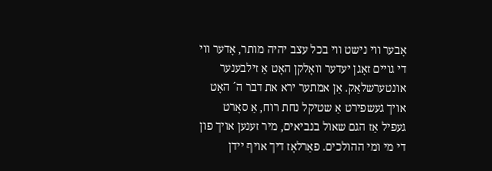אָבער ווי נישט ווי בכל עצב יהיה מותר, אָדער ווי די גויים זאָגן יעדער וואָלקן האָט אַ זילבענער אונטערשלאַק. אַן אמתער ירא את דבר ה´ האָט אויך געשפירט אַ שטיקל נחת רוח, אַ סאָרט געפיל אַז הגם שאול בנביאים, מיר זענען אויך פון די מי ומי ההולכים. פאַרלאָז דיך אויף יידן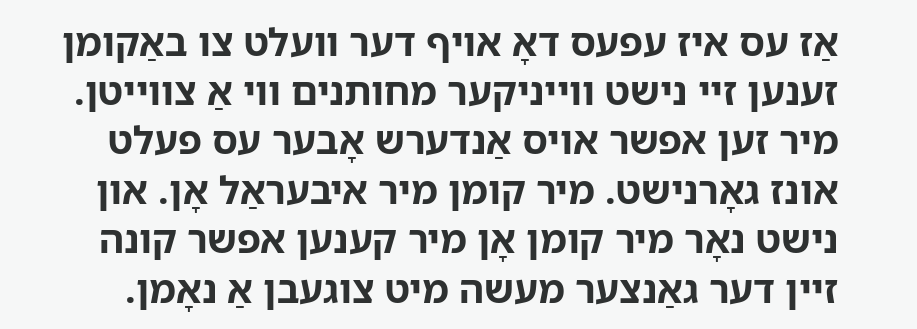אַז עס איז עפעס דאָ אויף דער וועלט צו באַקומן זענען זיי נישט ווייניקער מחותנים ווי אַ צווייטן. מיר זען אפשר אויס אַנדערש אָבער עס פעלט אונז גאָרנישט. מיר קומן מיר איבעראַל אָן. און נישט נאָר מיר קומן אָן מיר קענען אפשר קונה זיין דער גאַנצער מעשה מיט צוגעבן אַ נאָמן.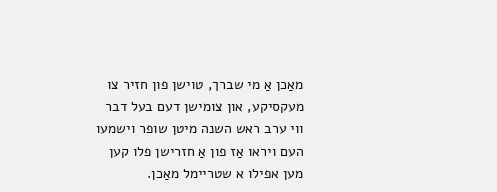מאַכן אַ מי שברך, טוישן פון חזיר צו מעקסיקע, און צומישן דעם בעל דבר ווי ערב ראש השנה מיטן שופר וישמעו העם ויראו אַז פון אַ חזרישן פלו קען מען אפילו א שטריימל מאַכן.